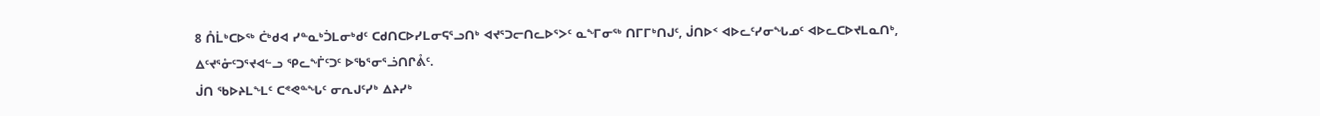8 ᑍᒫᒃᑕᐅᖅ ᑖᒃᑯᐊ ᓯᓐᓇᒃᑑᒪᓂᒃᑯᑦ ᑕᑯᑎᑕᐅᓯᒪᓂᕋᕐᓗᑎᒃ ᐊᔪᕐᑐᓕᑎᓚᐅᕐᐳᑦ ᓇᖕᒥᓂᖅ ᑎᒥᒥᒃᑎᒍᑦ, ᒎᑎᐅᑉ ᐊᐅᓚᑦᓯᓂᖓᓄᑦ ᐊᐅᓚᑕᐅᔪᒪᓇᑎᒃ, ᐃᑦᔪᕐᓁᑦᑐᕐᔪᐊᓪᓗ ᕿᓚᖕᒦᑦᑐᑦ ᐅᖃᕐᓂᕐᓘᑎᒋᕔᑦ.
ᒎᑎ ᖃᐅᔨᒪᖕᒪᑦ ᑕᕝᕙᓐᖓᑦ ᓂᕆᒍᑦᓯᒃ ᐃᔨᓯᒃ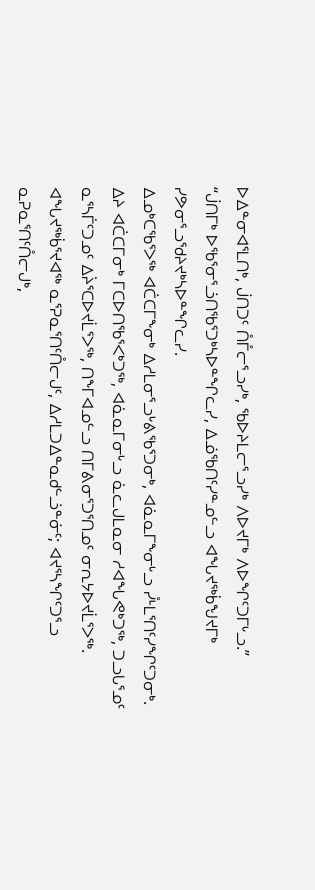ᐅᐃᓐᓂᐊᕐᒪᑎᒃ, ᒎᑎᑐᑦ ᑍᒤᓕᕐᓗᓯᒃ, ᖃᐅᔨᒪᓕᕐᓗᓯᒃ ᐱᐅᔪᒥᒃ ᐱᐅᖏᑦᑐᒥᒡᓗ.”
“ᒎᑎᒥᒃ ᐅᖃᕐᓂᕐᓘᑎᖃᕐᑐᒃᓴᐅᓐᖏᓚᓯ, ᐃᓅᖃᑎᑦᓯᓐᓄᓪᓗ ᐊᖓᔪᖅᑳᖑᔪᒥᒃ ᓯᕗᓂᕐᓗᖁᔨᔪᒃᓴᐅᓐᖏᓚᓯ.
ᐃᓄᒃᑕᖃᕐᐳᖅ ᐊᑖᑕᒥᖕᓂᒃ ᐃᓱᒪᓂᕐᓗᒡᕕᖃᕐᑐᓂᒃ, ᐊᓈᓇᒥᖕᓂᒡᓗ ᓮᒻᒪᕐᑎᑦᓯᖏᑦᑐᓂᒃ.
ᐃᔨ ᐊᑖᑕᒥᓂᒃ ᒥᑕᐅᑎᖃᕐᐸᒃᑐᖅ, ᐊᓈᓇᒥᓂᒡᓗ ᓈᓚᒍᒪᓇᓂ ᓱᐊᖓᕙᒃᑐᖅ, ᑐᓗᒐᕐᓄᑦ ᓇᕐᓴᒦᑦᑐᓄᑦ ᐃᔩᕐᑕᐅᔪᒫᕐᐳᖅ, ᑎᖕᒥᐊᓄᓪᓗ ᑎᒥᕕᓂᕐᑐᕐᑎᓄᑦ ᓂᕆᔭᐅᔪᒫᕐᐳᖅ.
ᐊᖓᔪᖅᑳᕐᔪᐊᖅ ᓇᕐᕈᓇᕐᑎᑦᑍᓕᒍᑦ, ᐃᓱᒪᑐᐃᓐᓇᑯᓪᓘᓐᓃᑦ; ᐊᔪᕐᓴᖏᑦᑐᕐᓗ ᓇᕈᓇᕐᑎᑦᑍᓕᒍᒃ,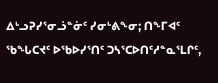ᐃᒡᓗᕈᓯᕐᓂᓘᓐᓃᑦ ᓯᓂᒡᕕᖕᓂ; ᑎᖕᒥᐊᑦ ᖃᖓᑕᔪᑦ ᐅᖃᐅᓯᕐᑎᑦ ᑐᓴᕐᑕᐅᑎᑦᓱᓐᓇᕐᒪᒋᑦ,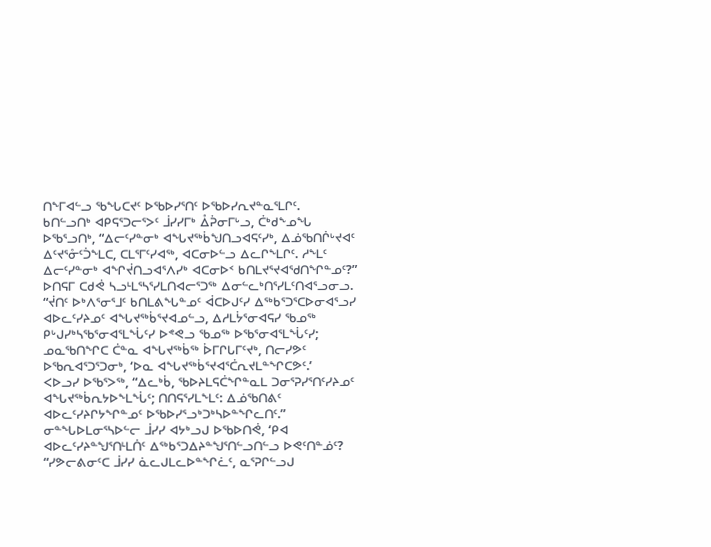ᑎᖕᒥᐊᓪᓗ ᖃᖓᑕᔪᑦ ᐅᖃᐅᓯᕐᑎᑦ ᐅᖃᐅᓯᕆᔪᓐᓇᕐᒪᒋᑦ.
ᑲᑎᓪᓗᑎᒃ ᐊᑭᕋᕐᑐᓕᕐᐳᑦ ᒨᓯᓯᒥᒃ ᐂᕉᓂᒥᒡᓗ, ᑖᒃᑯᖕᓄᖓ ᐅᖃᕐᓗᑎᒃ, “ᐃᓕᑦᓯᓐᓂᒃ ᐊᖓᔪᖅᑳᖑᑎᓗᐊᕋᑦᓯᒃ, ᐃᓅᖃᑎᒌᒡᔪᐊᑦ ᐃᑦᔪᕐᓁᑦᑑᖕᒪᑕ, ᑕᒪᕐᒥᑦᓯᐊᖅ, ᐊᑕᓂᐅᓪᓗ ᐃᓚᒋᖕᒪᒋᑦ. ᓱᖕᒪᑦ ᐃᓕᑦᓯᓐᓂᒃ ᐊᖏᔫᑎᓗᐊᕐᐱᓯᒃ ᐊᑕᓂᐅᑉ ᑲᑎᒪᔪᕐᔪᐊᖁᑎᖏᓐᓄᑦ?”
ᐅᑎᕋᒥ ᑕᑯᕚ ᓴᓗᒻᒪᕐᓴᕐᓯᒪᑎᐊᓕᕐᑐᖅ ᐃᓂᓪᓚᒃᑎᕐᓯᒪᑦᑎᐊᕐᓗᓂᓗ.
“ᔫᑎᑦ ᐅᒃᐱᕐᓂᕐᒧᑦ ᑲᑎᒪᕕᖓᓐᓄᑦ ᐋᑕᐅᒍᑦᓯ ᐃᖅᑲᕐᑐᕐᑕᐅᓂᐊᕐᓗᓯ ᐊᐅᓚᑦᓯᔨᓄᑦ ᐊᖓᔪᖅᑳᕐᔪᐊᓄᓪᓗ, ᐃᓱᒪᔮᕐᓂᐊᕋᓯ ᖃᓄᖅ ᑭᒡᒍᓯᒃᓴᖃᕐᓂᐊᕐᒪᖔᑦᓯ ᐅᕝᕙᓗ ᖃᓄᖅ ᐅᖃᕐᓂᐊᕐᒪᖔᑦᓯ;
ᓄᓇᖃᑎᖏᑕ ᑖᓐᓇ ᐊᖓᔪᖅᑳᖅ ᐆᒥᒋᒐᒥᑦᔪᒃ, ᑎᓕᓯᕗᑦ ᐅᖃᕆᐊᕐᑐᕐᑐᓂᒃ, ‘ᐅᓇ ᐊᖓᔪᖅᑳᕐᔪᐊᕐᑖᕆᔪᒪᓐᖏᑕᕗᑦ.’
ᐸᐅᓗᓯ ᐅᖃᕐᐳᖅ, “ᐃᓚᒃᑳ, ᖃᐅᔨᒪᕋᑖᖏᓐᓇᒪ ᑐᓂᕐᕈᓯᕐᑎᑦᓯᔨᓄᑦ ᐊᖓᔪᖅᑳᕆᔭᐅᖕᒪᖔᑦ; ᑎᑎᕋᕐᓯᒪᖕᒪᑦ: ᐃᓅᖃᑎᕕᑦ ᐊᐅᓚᑦᓯᔨᒋᔭᖏᓐᓄᑦ ᐅᖃᐅᓯᕐᓗᒃᑐᒃᓴᐅᓐᖏᓚᑎᑦ.”
ᓂᓐᖓᐅᒪᓂᕐᓴᐅᓪᓕ ᒨᓯᓯ ᐊᔭᒃᓗᒍ ᐅᖃᐅᑎᕚ, ‘ᑭᐊ ᐊᐅᓚᑦᓯᔨᓐᖑᕐᑎᒻᒪᑏᑦ ᐃᖅᑲᕐᑐᐃᔨᓐᖑᕐᑎᓪᓗᑎᓪᓗ ᐅᕙᑦᑎᓐᓅᑦ?
“ᓯᕗᓕᕕᓂᑦᑕ ᒨᓯᓯ ᓈᓚᒍᒪᓚᐅᓐᖏᓛᑦ, ᓇᕐᕈᒋᓪᓗᒍ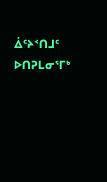ᐄᑦᔨᑉᑎᒧᑦ ᐅᑎᕈᒪᓂᕐᒥᒃ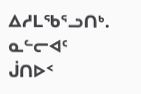ᐃᓱᒪᖃᕐᓗᑎᒃ.
ᓇᓪᓕᐊᑦ ᒎᑎᐅᑉ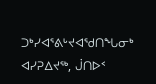ᑐᒃᓯᐊᕐᕕᒡᔪᐊᖁᑎᖓᓂᒃ ᐊᓯᕈᐃᔪᖅ, ᒎᑎᐅᑉ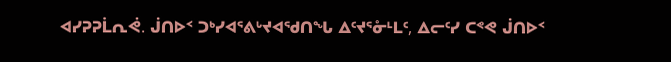ᐊᓯᕈᕈᒫᕆᕚ. ᒎᑎᐅᑉ ᑐᒃᓯᐊᕐᕕᒡᔪᐊᖁᑎᖓ ᐃᑦᔪᕐᓁᒻᒪᑦ, ᐃᓕᑦᓯ ᑕᕝᕙ ᒎᑎᐅᑉ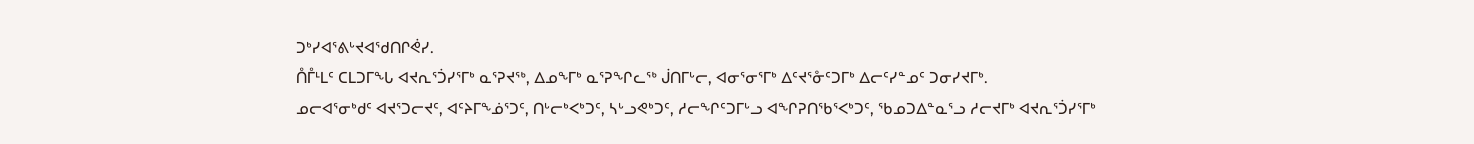ᑐᒃᓯᐊᕐᕕᒡᔪᐊᖁᑎᒋᕚᓯ.
ᑍᒤᒻᒪᑦ ᑕᒪᑐᒥᖓ ᐊᔪᕆᕐᑑᓯᕐᒥᒃ ᓇᕐᕈᔪᖅ, ᐃᓄᖕᒥᒃ ᓇᕐᕈᖏᓚᖅ ᒎᑎᒥᒡᓕ, ᐊᓂᕐᓂᕐᒥᒃ ᐃᑦᔪᕐᓁᑦᑐᒥᒃ ᐃᓕᑦᓯᓐᓄᑦ ᑐᓂᓯᔪᒥᒃ.
ᓄᓕᐊᕐᓂᒃᑯᑦ ᐊᔪᕐᑐᓕᔪᑦ, ᐊᑦᔨᒥᖕᓅᕐᑐᑦ, ᑎᒡᓕᒃᐸᒃᑐᑦ, ᓴᒡᓗᕙᒃᑐᑦ, ᓱᓕᖏᑦᑐᒥᒡᓗ ᐊᖏᕈᑎᖃᕐᐸᒃᑐᑦ, ᖃᓄᑐᐃᓐᓇᕐᓗ ᓱᓕᔪᒥᒃ ᐊᔪᕆᕐᑑᓯᕐᒥᒃ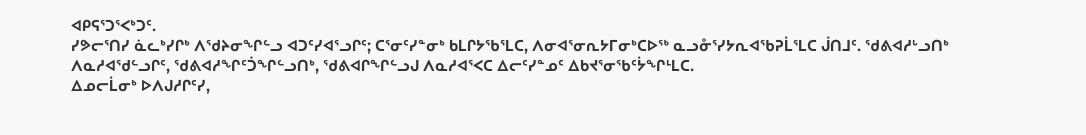ᐊᑭᕋᕐᑐᕐᐸᒃᑐᑦ.
ᓯᕗᓕᕐᑎᓯ ᓈᓚᒃᓯᒋᒃ ᐱᖁᔨᓂᖏᓪᓗ ᐊᑐᑦᓯᐊᕐᓗᒋᑦ; ᑕᕐᓂᑦᓯᓐᓂᒃ ᑲᒪᒋᔭᖃᕐᒪᑕ, ᐱᓂᐊᕐᓂᕆᔭᒥᓂᒃᑕᐅᖅ ᓇᓗᓁᕐᓯᔭᕆᐊᖃᕈᒫᕐᒪᑕ ᒎᑎᒧᑦ. ᖁᕕᐊᓱᒡᓗᑎᒃ ᐱᓇᓱᐊᖁᓪᓗᒋᑦ, ᖁᕕᐊᓱᖏᑦᑑᖏᓪᓗᑎᒃ, ᖁᕕᐊᒋᖏᓪᓗᒍ ᐱᓇᓱᐊᕐᐸᑕ ᐃᓕᑦᓯᓐᓄᑦ ᐃᑲᔪᕐᓂᖃᑦᔮᖏᒻᒪᑕ.
ᐃᓄᓕᒫᓂᒃ ᐅᐱᒍᓱᒋᑦᓯ,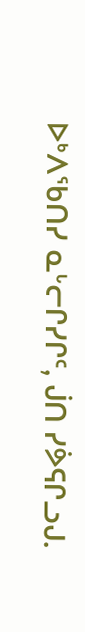ᐅᒃᐱᖃᑎᓯ ᓇᒡᓕᒋᓯᒋᑦ, ᒎᑎ ᓯᕘᕋᒋᓗᒍ.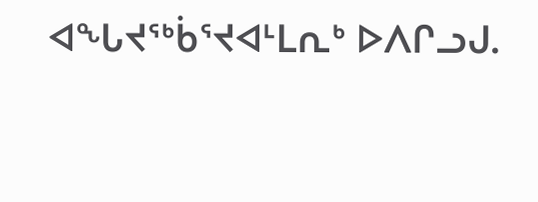ᐊᖓᔪᖅᑳᕐᔪᐊᒻᒪᕆᒃ ᐅᐱᒋᓗᒍ.